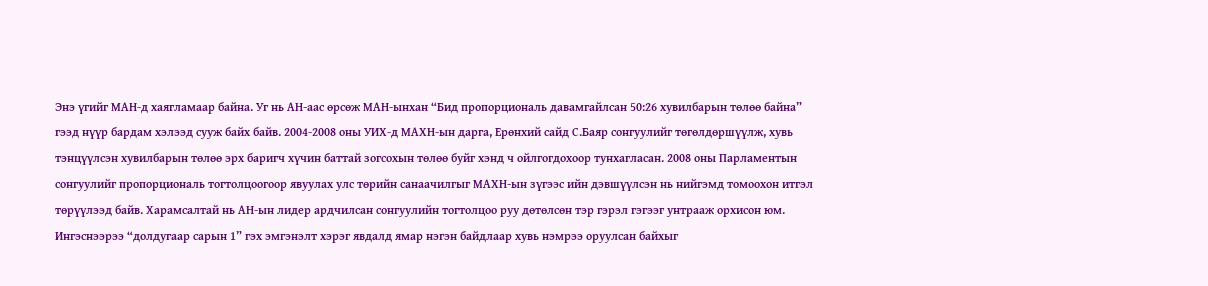Энэ үгийг МАН-д хаягламаар байна. Уг нь АН-аас өрсөж МАН-ынхан “Бид пропорциональ давамгайлсан 50:26 хувилбарын төлөө байна” гээд нүүр бардам хэлээд сууж байх байв. 2004-2008 оны УИХ-д МАХН-ын дарга, Ерөнхий сайд С.Баяр сонгуулийг төгөлдөршүүлж, хувь тэнцүүлсэн хувилбарын төлөө эрх баригч хүчин баттай зогсохын төлөө буйг хэнд ч ойлгогдохоор тунхагласан. 2008 оны Парламентын сонгуулийг пропорциональ тогтолцоогоор явуулах улс төрийн санаачилгыг МАХН-ын зүгээс ийн дэвшүүлсэн нь нийгэмд томоохон итгэл төрүүлээд байв. Харамсалтай нь АН-ын лидер ардчилсан сонгуулийн тогтолцоо руу дөтөлсөн тэр гэрэл гэгээг унтрааж орхисон юм. Ингэснээрээ “долдугаар сарын 1” гэх эмгэнэлт хэрэг явдалд ямар нэгэн байдлаар хувь нэмрээ оруулсан байхыг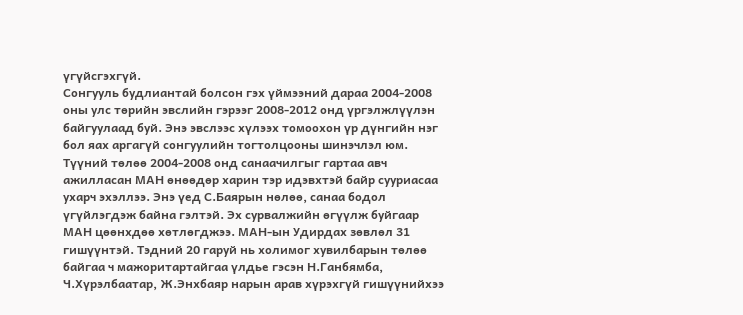үгүйсгэхгүй.
Сонгууль будлиантай болсон гэх үймээний дараа 2004-2008 оны улс төрийн эвслийн гэрээг 2008-2012 онд үргэлжлүүлэн байгуулаад буй. Энэ эвслээс хүлээх томоохон үр дүнгийн нэг бол яах аргагүй сонгуулийн тогтолцооны шинэчлэл юм. Түүний төлөө 2004-2008 онд санаачилгыг гартаа авч ажилласан МАН өнөөдөр харин тэр идэвхтэй байр сууриасаа ухарч эхэллээ. Энэ үед С.Баярын нөлөө, санаа бодол үгүйлэгдэж байна гэлтэй. Эх сурвалжийн өгүүлж буйгаар МАН цөөнхдөө хөтлөгджээ. МАН-ын Удирдах зөвлөл 31 гишүүнтэй. Тэдний 20 гаруй нь холимог хувилбарын төлөө байгаа ч мажоритартайгаа үлдье гэсэн Н.Ганбямба, Ч.Хүрэлбаатар, Ж.Энхбаяр нарын арав хүрэхгүй гишүүнийхээ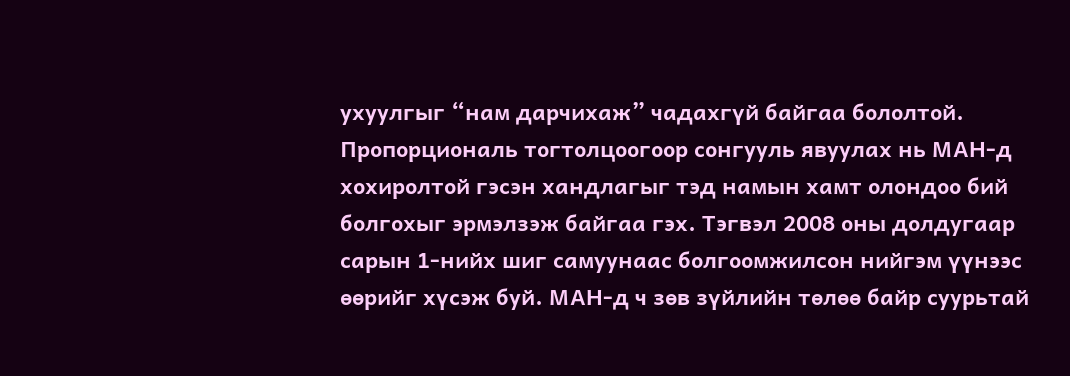ухуулгыг “нам дарчихаж” чадахгүй байгаа бололтой.
Пропорциональ тогтолцоогоор сонгууль явуулах нь МАН-д хохиролтой гэсэн хандлагыг тэд намын хамт олондоо бий болгохыг эрмэлзэж байгаа гэх. Тэгвэл 2008 оны долдугаар сарын 1-нийх шиг самуунаас болгоомжилсон нийгэм үүнээс өөрийг хүсэж буй. МАН-д ч зөв зүйлийн төлөө байр суурьтай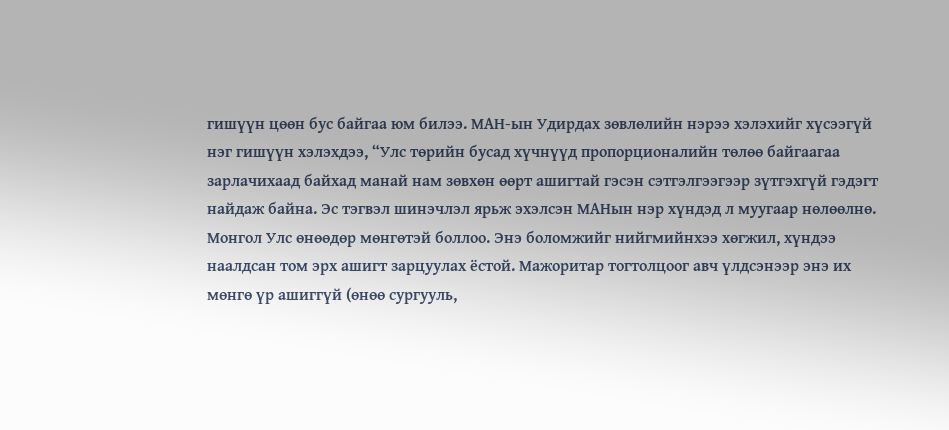гишүүн цөөн бус байгаа юм билээ. МАН-ын Удирдах зөвлөлийн нэрээ хэлэхийг хүсээгүй нэг гишүүн хэлэхдээ, “Улс төрийн бусад хүчнүүд пропорционалийн төлөө байгаагаа зарлачихаад байхад манай нам зөвхөн өөрт ашигтай гэсэн сэтгэлгээгээр зүтгэхгүй гэдэгт найдаж байна. Эс тэгвэл шинэчлэл ярьж эхэлсэн МАНын нэр хүндэд л муугаар нөлөөлнө.
Монгол Улс өнөөдөр мөнгөтэй боллоо. Энэ боломжийг нийгмийнхээ хөгжил, хүндээ наалдсан том эрх ашигт зарцуулах ёстой. Мажоритар тогтолцоог авч үлдсэнээр энэ их мөнгө үр ашиггүй (өнөө сургууль,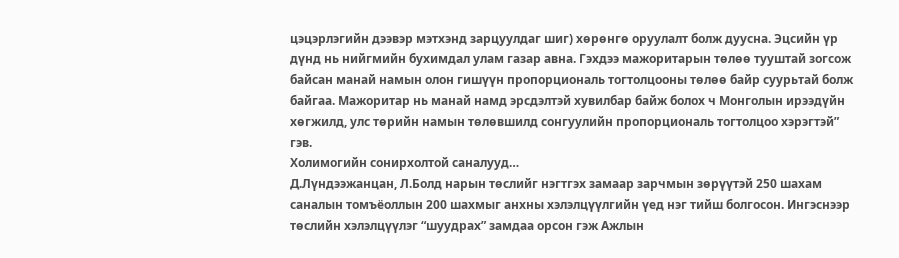цэцэрлэгийн дээвэр мэтхэнд зарцуулдаг шиг) хөрөнгө оруулалт болж дуусна. Эцсийн үр дүнд нь нийгмийн бухимдал улам газар авна. Гэхдээ мажоритарын төлөө тууштай зогсож байсан манай намын олон гишүүн пропорциональ тогтолцооны төлөө байр суурьтай болж байгаа. Мажоритар нь манай намд эрсдэлтэй хувилбар байж болох ч Монголын ирээдүйн хөгжилд, улс төрийн намын төлөвшилд сонгуулийн пропорциональ тогтолцоо хэрэгтэй” гэв.
Холимогийн сонирхолтой саналууд…
Д.Лүндээжанцан, Л.Болд нарын төслийг нэгтгэх замаар зарчмын зөрүүтэй 250 шахам саналын томъёоллын 200 шахмыг анхны хэлэлцүүлгийн үед нэг тийш болгосон. Ингэснээр төслийн хэлэлцүүлэг “шуудрах” замдаа орсон гэж Ажлын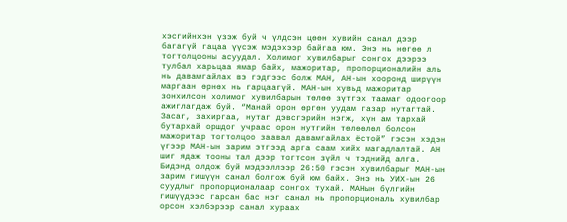хэсгийнхэн үзэж буй ч үлдсэн цөөн хувийн санал дээр багагүй гацаа үүсэж мэдэхээр байгаа юм. Энэ нь нөгөө л тогтолцооны асуудал. Холимог хувилбарыг сонгох дээрээ тулбал харьцаа ямар байх, мажоритар, пропорционалийн аль нь давамгайлах вэ гэдгээс болж МАН, АН-ын хооронд ширүүн маргаан өрнөх нь гарцаагүй. МАН-ын хувьд мажоритар зонхилсон холимог хувилбарын төлөө зүтгэх таамаг одоогоор ажиглагдаж буй. “Манай орон өргөн уудам газар нутагтай.
Засаг, захиргаа, нутаг дэвсгэрийн нэгж, хүн ам тархай бутархай оршдог учраас орон нутгийн төлөөлөл болсон мажоритар тогтолцоо заавал давамгайлах ёстой” гэсэн хэдэн үгээр МАН-ын зарим этгээд арга саам хийх магадлалтай. АН шиг ядаж тооны тал дээр тогтсон зүйл ч тэднийд алга. Бидэнд олдож буй мэдээллээр 26:50 гэсэн хувилбарыг МАН-ын зарим гишүүн санал болгож буй юм байх. Энэ нь УИХ-ын 26 суудлыг пропорционалаар сонгох тухай. МАНын бүлгийн гишүүдээс гарсан бас нэг санал нь пропорциональ хувилбар орсон хэлбэрээр санал хураах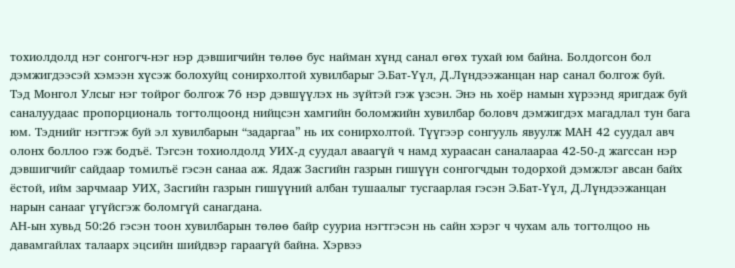тохиолдолд нэг сонгогч-нэг нэр дэвшигчийн төлөө бус найман хүнд санал өгөх тухай юм байна. Болдогсон бол дэмжигдээсэй хэмээн хүсэж болохуйц сонирхолтой хувилбарыг Э.Бат-Үүл, Д.Лүндээжанцан нар санал болгож буй.
Тэд Монгол Улсыг нэг тойрог болгож 76 нэр дэвшүүлэх нь зүйтэй гэж үзсэн. Энэ нь хоёр намын хүрээнд яригдаж буй саналуудаас пропорциональ тогтолцоонд нийцсэн хамгийн боломжийн хувилбар боловч дэмжигдэх магадлал тун бага юм. Тэднийг нэгтгэж буй эл хувилбарын “задаргаа” нь их сонирхолтой. Түүгээр сонгууль явуулж МАН 42 суудал авч олонх боллоо гэж бодъё. Тэгсэн тохиолдолд УИХ-д суудал аваагүй ч намд хураасан саналаараа 42-50-д жагссан нэр дэвшигчийг сайдаар томилъё гэсэн санаа аж. Ядаж Засгийн газрын гишүүн сонгогчдын тодорхой дэмжлэг авсан байх ёстой, ийм зарчмаар УИХ, Засгийн газрын гишүүний албан тушаалыг тусгаарлая гэсэн Э.Бат-Үүл, Д.Лүндээжанцан нарын санааг үгүйсгэж боломгүй санагдана.
АН-ын хувьд 50:26 гэсэн тоон хувилбарын төлөө байр сууриа нэгтгэсэн нь сайн хэрэг ч чухам аль тогтолцоо нь давамгайлах талаарх эцсийн шийдвэр гараагүй байна. Хэрвээ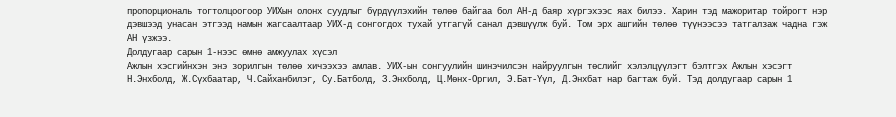пропорциональ тогтолцоогоор УИХын олонх суудлыг бүрдүүлэхийн төлөө байгаа бол АН-д баяр хүргэхээс яах билээ. Харин тэд мажоритар тойрогт нэр дэвшээд унасан этгээд намын жагсаалтаар УИХ-д сонгогдох тухай утгагүй санал дэвшүүлж буй. Том эрх ашгийн төлөө түүнээсээ татгалзаж чадна гэж АН үзжээ.
Долдугаар сарын 1-нээс өмнө амжуулах хүсэл
Ажлын хэсгийнхэн энэ зорилгын төлөө хичээхээ амлав. УИХ-ын сонгуулийн шинэчилсэн найруулгын төслийг хэлэлцүүлэгт бэлтгэх Ажлын хэсэгт Н.Энхболд, Ж.Сүхбаатар, Ч.Сайханбилэг, Су.Батболд, З.Энхболд, Ц.Мөнх-Оргил, Э.Бат-Үүл, Д.Энхбат нар багтаж буй. Тэд долдугаар сарын 1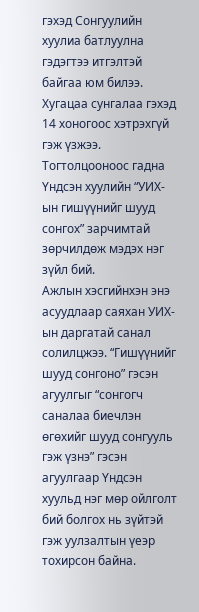гэхэд Сонгуулийн хуулиа батлуулна гэдэгтээ итгэлтэй байгаа юм билээ. Хугацаа сунгалаа гэхэд 14 хоногоос хэтрэхгүй гэж үзжээ. Тогтолцооноос гадна Үндсэн хуулийн “УИХ-ын гишүүнийг шууд сонгох” зарчимтай зөрчилдөж мэдэх нэг зүйл бий.
Ажлын хэсгийнхэн энэ асуудлаар саяхан УИХ-ын даргатай санал солилцжээ. “Гишүүнийг шууд сонгоно” гэсэн агуулгыг “сонгогч саналаа биечлэн өгөхийг шууд сонгууль гэж үзнэ” гэсэн агуулгаар Үндсэн хуульд нэг мөр ойлголт бий болгох нь зүйтэй гэж уулзалтын үеэр тохирсон байна.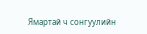Ямартай ч сонгуулийн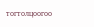тогтолцоогоо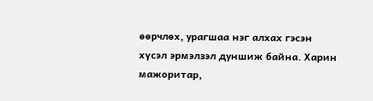өөрчлөх, урагшаа нэг алхах гэсэн хүсэл эрмэлзэл дуншиж байна. Харин мажоритар,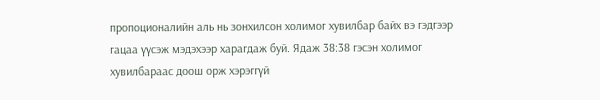пропоционалийн аль нь зонхилсон холимог хувилбар байх вэ гэдгээр гацаа үүсэж мэдэхээр харагдаж буй. Ядаж 38:38 гэсэн холимог хувилбараас доош орж хэрэггүй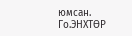юмсан.
Го.ЭНХТӨР